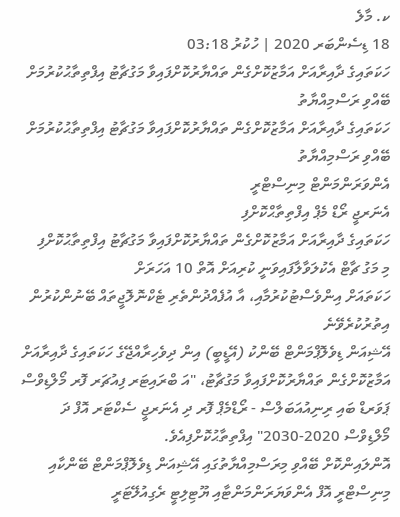ކ. މާލެ
18 ޑިސެންބަރ 2020 | ހުކުރު 03:18
ހަކަތައިގެ ދާއިރާއަށް އަމާޒުކޮށްގެން ތައްޔާރުކޮށްފައިވާ މަގުޗާޓު އިފްތިތާޙުކުރުމަށް ބޭއްވި ރަސްމިއްޔާތު
ހަކަތައިގެ ދާއިރާއަށް އަމާޒުކޮށްގެން ތައްޔާރުކޮށްފައިވާ މަގުޗާޓު އިފްތިތާޙުކުރުމަށް ބޭއްވި ރަސްމިއްޔާތު
އެންވަރަންމަންޓް މިނިސްޓްރީ
އެނަރޖީ ރޯޑް މެޕް އިފްތިތާޙްކޮށްފި
ހަކަތައިގެ ދާއިރާއަށް އަމާޒުކޮށްގެން ތައްޔާރުކޮށްފައިވާ މަގުޗާޓު އިފްތިތާޙުކޮށްފި
މި މަގު ޗާޓް އެކުލަވާލާފައިވަނީ ކުރިއަށް އޮތް 10 އަހަރަށް
ހަކަތައަށް އިންވެސްޓުކުރުމާއި، އާ އުފެއްދުންތެރި ޓެކްނޮލޮޖީތައް ބޭނުންކުރުން އިތުރުކުރެވޭނެ
އޭޝިއަން ޑިވެލޮޕްމަންޓް ބޭންކު (އޭޑީބީ) އިން ދިވެހިރާއްޖޭގެ ހަކަތައިގެ ދާއިރާއަށް އަމާޒުކޮށްގެން ތައްޔާރުކޮށްފައިވާ މަގުޗާޓު، "އަ ބްރައިޓަރ ފިއުޗަރ ފޮރ މޯލްޑިވްސް ޕަވަރޑް ބައި ރިނިއުއަބަލްސް - ރޯޑްމެޕް ފޮރ ދި އެނަރޖީ ސެކްޓަރ އޮފް ދަ މޯލްޑިވްސް 2020-2030" އިފްތިތާޙުކޮށްފިއެވެ.
އޮންލައިންކޮށް ބޭއްވި މިރަސްމިއްޔާތުގައި އޭޝިއަން ޑިވެލޮޕްމަންޓް ބޭންކާއި މިނިސްޓްރީ އޮފް އެންވަޔަރަންމަންޓާއި ޔޫޓިލިޓީ ރެގިއުލޭޓަރީ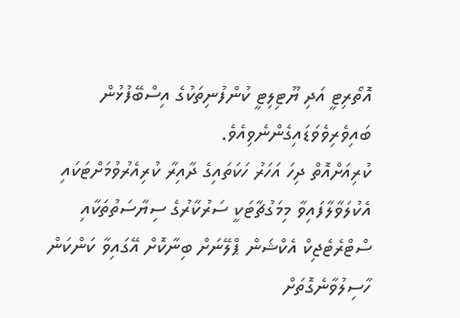އޮތޯރިޓީ އަދި ޔޫޓިލިޓީ ކުންފުނިތަކުގެ އިސްބޭފުޅުން ބައިވެރިވެވަޑައިގެންނެވިއެވެ.
ކުރިއަށްއޮތް ދިހަ އަހަރު ހަކަތައިގެ ދާއިރާ ކުރިއެރުވުމަށްޓަކައި އެކުލަވާލާފައިވާ މިމަގުޗާޓަކީ ސަރުކާރުގެ ސިޔާސަތުތަކާއި ސްޓްރެޓެޖިކް އެކްޝަން ޕްލޭނަށް ބިނާކޮށް އޭގައިވާ ކަންކަން ހާސިލުވާނެގޮތަށް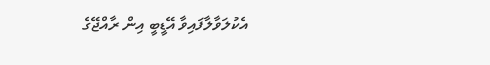އެކުލަވާލާފައިވާ އޭޑީބީ އިން ރާއްޖޭގެ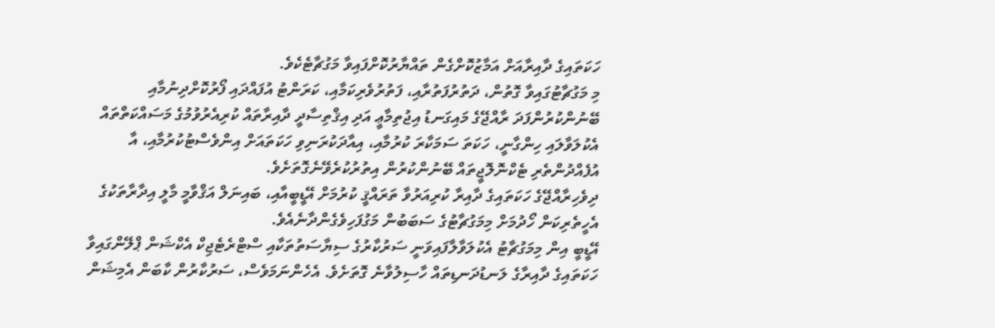ހަކަތައިގެ ދާއިރާއަށް އަމާޒުކޮށްގެން ތައްޔާރުކޮށްފައިވާ މަގުޗާޓެކެވެ.
މި މަގުޗާޓުގައިވާ ގޮތުން، ދަތުރުފަތުރާއި، ފަތުރުވެރިކަމާއި، ކަރަންޓު އުފައްދައި ފޯރުކޮށްދިނުމާއި ބޭނުންކުރުންފަދަ ރާއްޖޭގެ މައިގަނޑު އިޖުތިމާޢީ އަދި އިޤްތިސާދީ ދާއިރާތައް ކުރިއެރުވުމުގެ މަސައްކަތްތައް އެކުލަވާލައި ހިންގާނީ، ހަކަތަ ސަމަކާރަ ކުރުމާއި، އިއާދަކުރަނިވި ހަކަތައަށް އިންވެސްޓުކުރުމާއި، އާ އުފެއްދުންތެރި ޓެކްނޮލޮޖީތައް ބޭނުންކުރުން އިތުރުކުރެވޭނެގޮތަށެވެ.
ދިވެހިރާއްޖޭގެ ހަކަތައިގެ ދާއިރާ ކުރިއަރުވާ ތަރައްޤީ ކުރުމަށް އޭޑީބީއާއި، ބައިނަލް އަޤްވާމީ މާލީ އިދާރާތަކުގެ އެހީތެރިކަން ހޯދުމަށް މިމަގުޗާޓުގެ ސަބަބުން މަގުފަހިވެގެންދާނެއެވެ.
އޭޑީބީ އިން މިމަގުޗާޓު އެކުލަވާލާފައިވަނީ ސަރުކާރުގެ ސިޔާސަތުތަކާއި ސްޓްރެޓެޖިކް އެކްޝަން ޕްލޭންގައިވާ ހަކަތައިގެ ދާއިރާގެ ލަނޑުދަނޑިތައް ހާސިލުވާނެ ގޮތަށެވެ. އެހެންނަމަވެސް، ސަރުކާރުން ކާބަން އެމިޝަން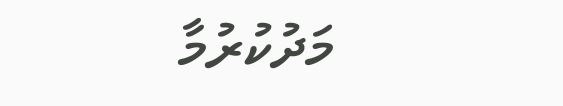މަދުކުރުމާ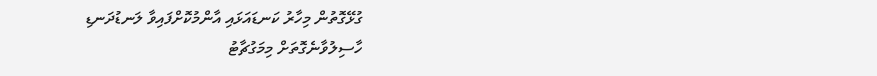ގުޅޭގޮތުން މިހާރު ކަނޑައަޅައި އާންމުކޮށްފައިވާ ލަނޑުދަނޑި ހާސިލުވާނެގޮތަށް މިމަގުޗާޓު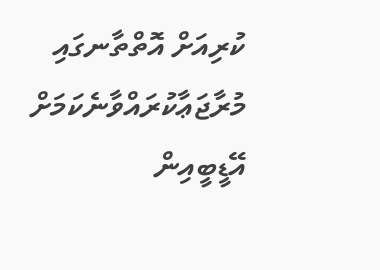ކުރިއަށް އޮތްތާނގައި މުރާޖަޢާކުރައްވާނެކަމަށް އޭޑީބީއިން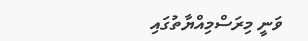ވަނީ މިރަސްމިއްޔާތުގައި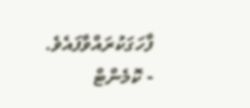ފާހަގަކުރައްވާފައެވެ.
- ކޮމެންޓް